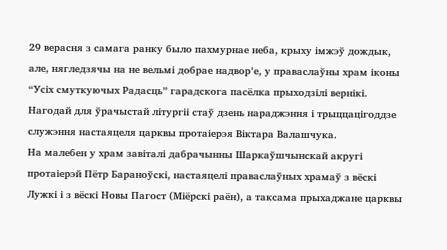29 верасня з самага ранку было пахмурнае неба, крыху імжэў дождык, але, нягледзячы на не вельмі добрае надвор’е, у праваслаўны храм іконы “Усіх смуткуючых Радасць” гарадскога пасёлка прыходзілі вернікі. Нагодай для ўрачыстай літургіі стаў дзень нараджэння і трыццацігоддзе служэння настаяцеля царквы протаіерэя Віктара Валашчука.
На малебен у храм завіталі дабрачынны Шаркаўшчынскай акругі протаіерэй Пётр Бараноўскі, настаяцелі праваслаўных храмаў з вёскі Лужкі і з вёскі Новы Пагост (Міёрскі раён), а таксама прыхаджане царквы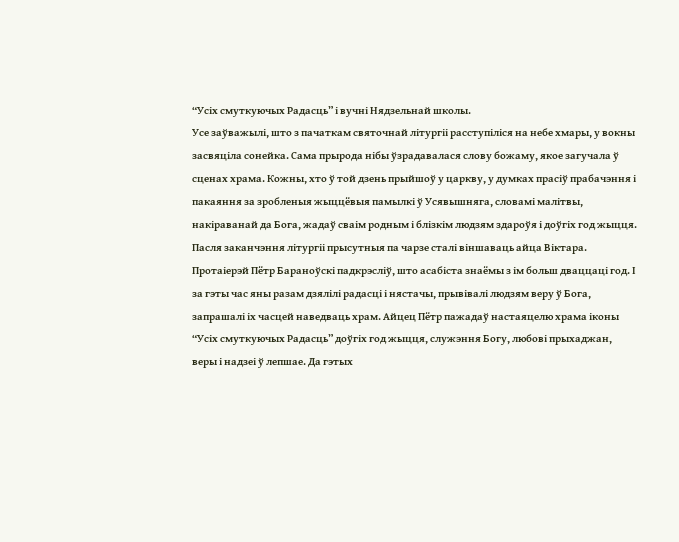“Усіх смуткуючых Радасць” і вучні Нядзельнай школы.
Усе заўважылі, што з пачаткам святочнай літургіі расступіліся на небе хмары, у вокны засвяціла сонейка. Сама прырода нібы ўзрадавалася слову божаму, якое загучала ў сценах храма. Кожны, хто ў той дзень прыйшоў у царкву, у думках прасіў прабачэння і пакаяння за зробленыя жыццёвыя памылкі ў Усявышняга, словамі малітвы, накіраванай да Бога, жадаў сваім родным і блізкім людзям здароўя і доўгіх год жыцця.
Пасля заканчэння літургіі прысутныя па чарзе сталі віншаваць айца Віктара. Протаіерэй Пётр Бараноўскі падкрэсліў, што асабіста знаёмы з ім больш дваццаці год. І за гэты час яны разам дзялілі радасці і нястачы, прывівалі людзям веру ў Бога, запрашалі іх часцей наведваць храм. Айцец Пётр пажадаў настаяцелю храма іконы “Усіх смуткуючых Радасць” доўгіх год жыцця, служэння Богу, любові прыхаджан, веры і надзеі ў лепшае. Да гэтых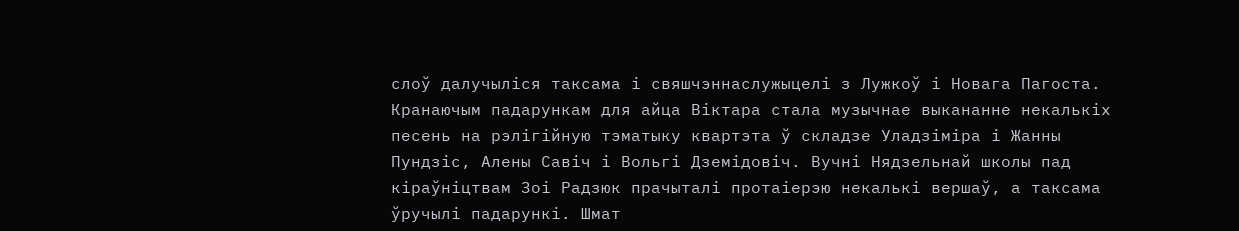слоў далучыліся таксама і свяшчэннаслужыцелі з Лужкоў і Новага Пагоста.
Кранаючым падарункам для айца Віктара стала музычнае выкананне некалькіх песень на рэлігійную тэматыку квартэта ў складзе Уладзіміра і Жанны Пундзіс, Алены Савіч і Вольгі Дземідовіч. Вучні Нядзельнай школы пад кіраўніцтвам Зоі Радзюк прачыталі протаіерэю некалькі вершаў, а таксама ўручылі падарункі. Шмат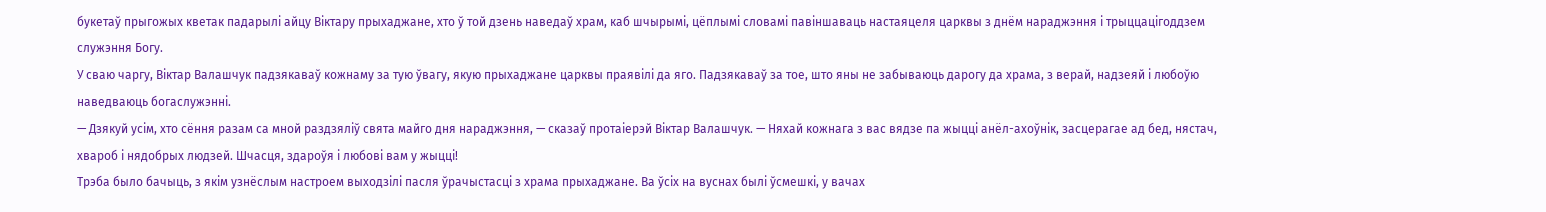букетаў прыгожых кветак падарылі айцу Віктару прыхаджане, хто ў той дзень наведаў храм, каб шчырымі, цёплымі словамі павіншаваць настаяцеля царквы з днём нараджэння і трыццацігоддзем служэння Богу.
У сваю чаргу, Віктар Валашчук падзякаваў кожнаму за тую ўвагу, якую прыхаджане царквы праявілі да яго. Падзякаваў за тое, што яны не забываюць дарогу да храма, з верай, надзеяй і любоўю наведваюць богаслужэнні.
— Дзякуй усім, хто сёння разам са мной раздзяліў свята майго дня нараджэння, — сказаў протаіерэй Віктар Валашчук. — Няхай кожнага з вас вядзе па жыцці анёл-ахоўнік, засцерагае ад бед, нястач, хвароб і нядобрых людзей. Шчасця, здароўя і любові вам у жыцці!
Трэба было бачыць, з якім узнёслым настроем выходзілі пасля ўрачыстасці з храма прыхаджане. Ва ўсіх на вуснах былі ўсмешкі, у вачах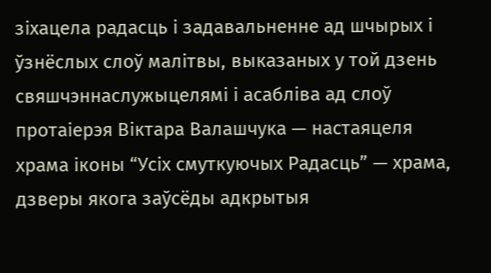зіхацела радасць і задавальненне ад шчырых і ўзнёслых слоў малітвы, выказаных у той дзень свяшчэннаслужыцелямі і асабліва ад слоў протаіерэя Віктара Валашчука — настаяцеля храма іконы “Усіх смуткуючых Радасць” — храма, дзверы якога заўсёды адкрытыя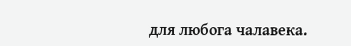для любога чалавека.